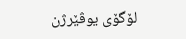لۆگۆی یوڤێرژن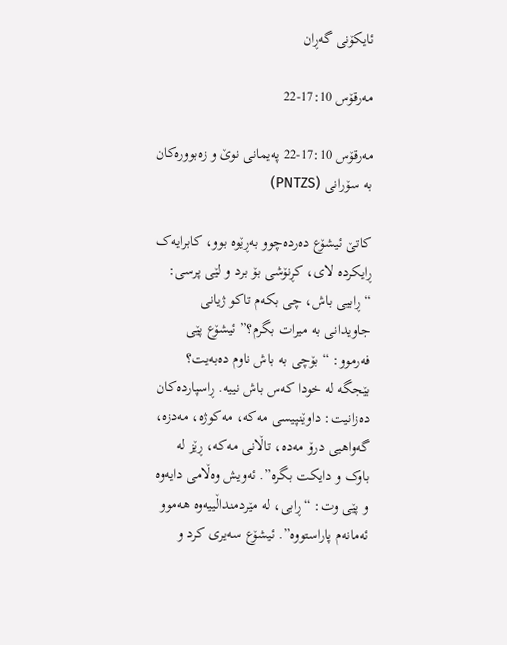ئایکۆنی گەڕان

مەرقۆس 17:10-22

مەرقۆس 17:10-22 پەیمانی نوێ و زەبوورەکان بە سۆرانی (PNTZS)

كاتێ ئیشۆع ده‌رده‌چوو به‌ڕێوه‌ بوو، كابرایه‌ک ڕایكرده‌ لای، كڕنۆشی بۆ برد و لێی پرسی: “ڕابیی باش، چی بكه‌م تاكو ژیانی جاویدانی به‌ میرات بگرم؟” ئیشۆع پێی فه‌رموو: “بۆچی به‌ باش ناوم ده‌به‌یت؟ بێجگه‌ له‌ خودا كه‌س باش نییه‌. ڕاسپارده‌كان ده‌زانیت: داوێنپیسی مه‌كه‌، مه‌كوژه‌، مه‌دزه‌، گه‌واهیی درۆ مه‌ده‌، تاڵانی مه‌كه‌، ڕێز له‌ باوک و دایكت بگره‌”. ئه‌ویش وه‌ڵامی دایه‌وه‌ و پێی وت: “ڕابی، له‌ مێردمنداڵییه‌وه‌ هه‌موو ئه‌مانه‌م پاراستووه‌”. ئیشۆع سه‌یری كرد و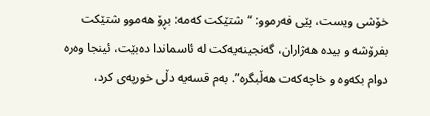خۆشی ویست، پێی فه‌رموو: “شتێكت كه‌مه‌: بڕۆ هه‌موو شتێكت بفرۆشه‌ و بیده‌ هه‌ژاران، گه‌نجینه‌یه‌كت له‌ ئاسماندا ده‌بێت، ئینجا وه‌ره‌ دوام بكه‌وه‌ و خاچه‌كه‌ت هه‌ڵبگره‌”. به‌م قسه‌یه‌ دڵی خورپه‌ی كرد،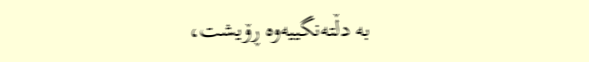به‌ دڵته‌نگییه‌وه‌ ڕۆیشت،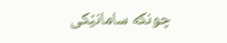چونكه‌ سامانێكی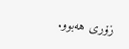زۆری هه‌بوو.